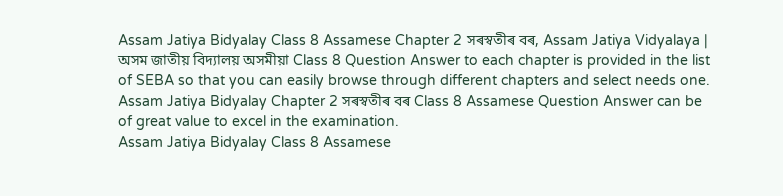Assam Jatiya Bidyalay Class 8 Assamese Chapter 2 সৰস্বতীৰ বৰ, Assam Jatiya Vidyalaya | অসম জাতীয় বিদ্যালয় অসমীয়া Class 8 Question Answer to each chapter is provided in the list of SEBA so that you can easily browse through different chapters and select needs one. Assam Jatiya Bidyalay Chapter 2 সৰস্বতীৰ বৰ Class 8 Assamese Question Answer can be of great value to excel in the examination.
Assam Jatiya Bidyalay Class 8 Assamese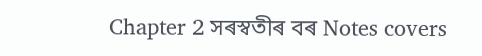Chapter 2 সৰস্বতীৰ বৰ Notes covers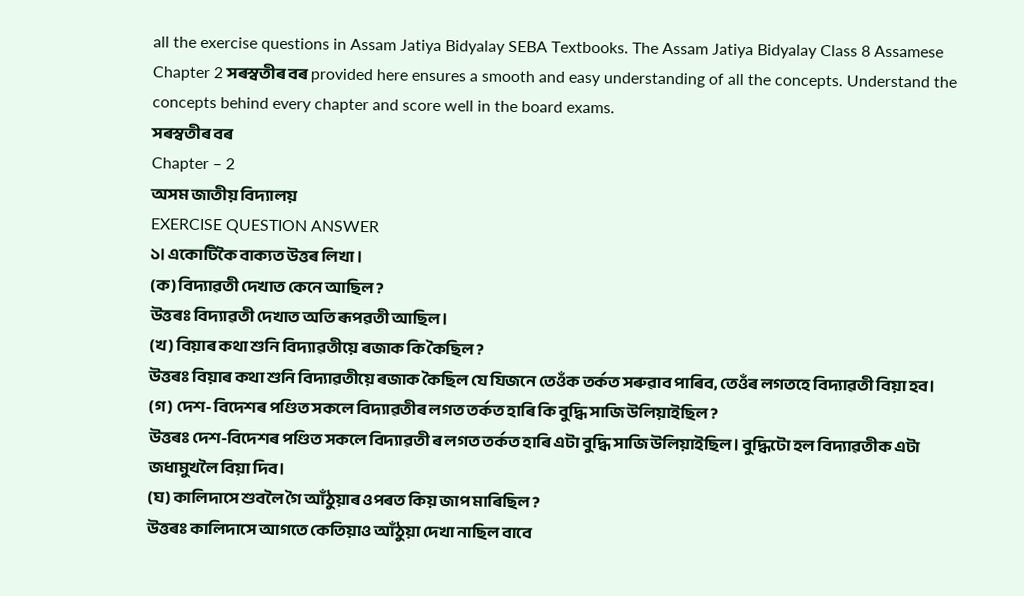all the exercise questions in Assam Jatiya Bidyalay SEBA Textbooks. The Assam Jatiya Bidyalay Class 8 Assamese Chapter 2 সৰস্বতীৰ বৰ provided here ensures a smooth and easy understanding of all the concepts. Understand the concepts behind every chapter and score well in the board exams.
সৰস্বতীৰ বৰ
Chapter – 2
অসম জাতীয় বিদ্যালয়
EXERCISE QUESTION ANSWER
১। একোটিকৈ বাক্যত উত্তৰ লিখা ।
(ক) বিদ্যাৱতী দেখাত কেনে আছিল ?
উত্তৰঃ বিদ্যাৱতী দেখাত অতি ৰূপৱতী আছিল।
(খ) বিয়াৰ কথা শুনি বিদ্যাৱতীয়ে ৰজাক কি কৈছিল ?
উত্তৰঃ বিয়াৰ কথা শুনি বিদ্যাৱতীয়ে ৰজাক কৈছিল যে যিজনে তেওঁক তৰ্কত সৰুৱাব পাৰিব, তেওঁৰ লগতহে বিদ্যাৱতী বিয়া হব।
(গ) দেশ- বিদেশৰ পণ্ডিত সকলে বিদ্যাৱতীৰ লগত তৰ্কত হাৰি কি বুদ্ধি সাজি উলিয়াইছিল ?
উত্তৰঃ দেশ-বিদেশৰ পণ্ডিত সকলে বিদ্যাৱতী ৰ লগত তৰ্কত হাৰি এটা বুদ্ধি সাজি উলিয়াইছিল। বুদ্ধিটো হল বিদ্যাৱতীক এটা জধামুখলৈ বিয়া দিব।
(ঘ) কালিদাসে শুবলৈ গৈ আঁঠুয়াৰ ওপৰত কিয় জাপ মাৰিছিল ?
উত্তৰঃ কালিদাসে আগতে কেতিয়াও আঁঠুয়া দেখা নাছিল বাবে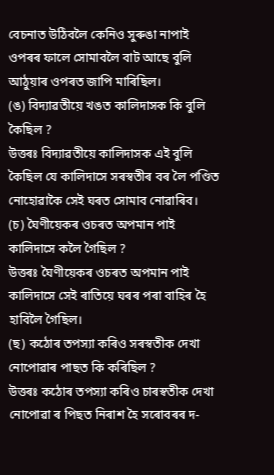বেচনাত উঠিবলৈ কেনিও সুৰুঙা নাপাই ওপৰৰ ফালে সোমাবলৈ বাট আছে বুলি আঠুয়াৰ ওপৰত জাপি মাৰিছিল।
(ঙ) বিদ্যাৱতীয়ে খঙত কালিদাসক কি বুলি কৈছিল ?
উত্তৰঃ বিদ্যাৱতীয়ে কালিদাসক এই বুলি কৈছিল যে কালিদাসে সৰস্বতীৰ বৰ লৈ পণ্ডিত নোহোৱাকৈ সেই ঘৰত সোমাব নোৱাৰিব।
(চ) ঘৈণীয়েকৰ ওচৰত অপমান পাই কালিদাসে কলৈ গৈছিল ?
উত্তৰঃ ঘৈণীয়েকৰ ওচৰত অপমান পাই কালিদাসে সেই ৰাতিয়ে ঘৰৰ পৰা বাহিৰ হৈ হাবিলৈ গৈছিল।
(ছ) কঠোৰ তপস্যা কৰিও সৰস্বতীক দেখা নোপোৱাৰ পাছত কি কৰিছিল ?
উত্তৰঃ কঠোৰ তপস্যা কৰিও চাৰস্বতীক দেখা নোপোৱা ৰ পিছত নিৰাশ হৈ সৰোবৰৰ দ-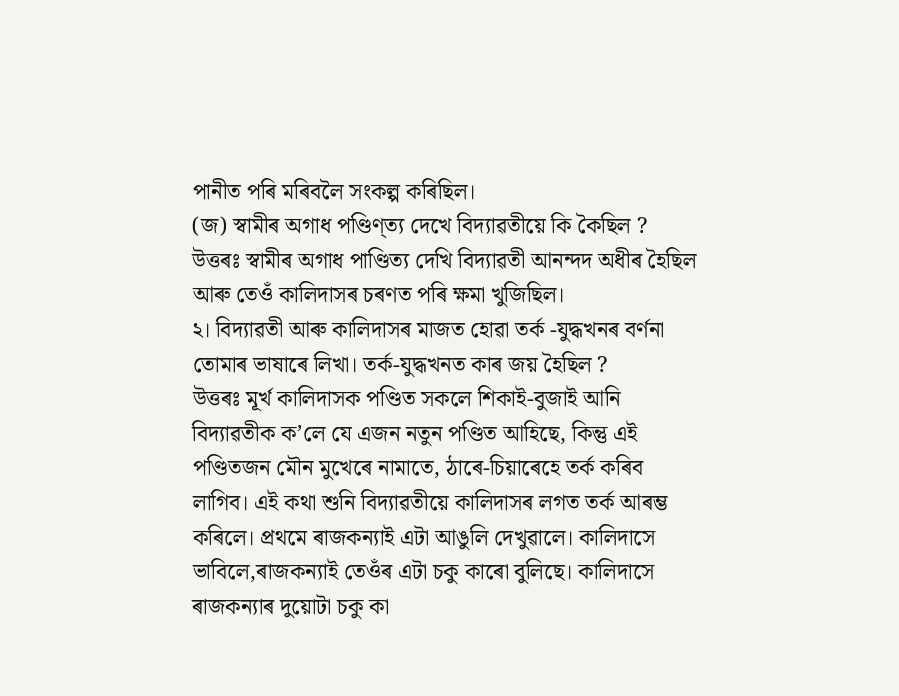পানীত পৰি মৰিবলৈ সংকল্প কৰিছিল।
(জ) স্বামীৰ অগাধ পণ্ডিণ্ত্য দেখে বিদ্যাৱতীয়ে কি কৈছিল ?
উত্তৰঃ স্বামীৰ অগাধ পাণ্ডিত্য দেখি বিদ্যাৱতী আনন্দদ অধীৰ হৈছিল আৰু তেওঁ কালিদাসৰ চৰণত পৰি ক্ষমা খুজিছিল।
২। বিদ্যাৱতী আৰু কালিদাসৰ মাজত হোৱা তৰ্ক -যুদ্ধখনৰ বৰ্ণনা তোমাৰ ভাষাৰে লিখা। তৰ্ক-যুদ্ধখনত কাৰ জয় হৈছিল ?
উত্তৰঃ মূৰ্খ কালিদাসক পণ্ডিত সকলে শিকাই-বুজাই আনি বিদ্যাৱতীক ক’লে যে এজন নতুন পণ্ডিত আহিছে, কিন্তু এই পণ্ডিতজন মৌন মুখেৰে নামাতে, ঠাৰে-চিয়াৰেহে তৰ্ক কৰিব লাগিব। এই কথা শুনি বিদ্যাৱতীয়ে কালিদাসৰ লগত তৰ্ক আৰম্ভ কৰিলে। প্ৰথমে ৰাজকন্যাই এটা আঙুলি দেখুৱালে। কালিদাসে ভাবিলে,ৰাজকন্যাই তেওঁৰ এটা চকু কাৰো বুলিছে। কালিদাসে ৰাজকন্যাৰ দুয়োটা চকু কা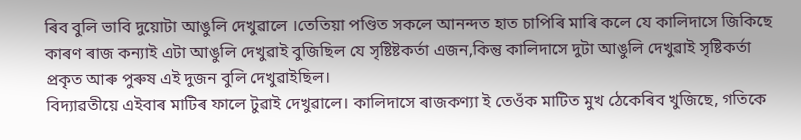ৰিব বুলি ভাবি দুয়োটা আঙুলি দেখুৱালে ।তেতিয়া পণ্ডিত সকলে আনন্দত হাত চাপিৰি মাৰি কলে যে কালিদাসে জিকিছে কাৰণ ৰাজ কন্যাই এটা আঙুলি দেখুৱাই বুজিছিল যে সৃষ্টিষ্টকৰ্তা এজন,কিন্তু কালিদাসে দুটা আঙুলি দেখুৱাই সৃষ্টিকৰ্তা প্ৰকৃত আৰু পুৰুষ এই দুজন বুলি দেখুৱাইছিল।
বিদ্যাৱতীয়ে এইবাৰ মাটিৰ ফালে টুৱাই দেখুৱালে। কালিদাসে ৰাজকণ্যা ই তেওঁক মাটিত মুখ ঠেকেৰিব খুজিছে, গতিকে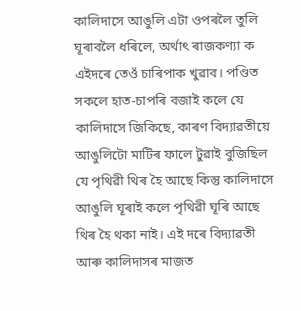কালিদাসে আঙুলি এটা ওপৰলৈ তুলি ঘূৰাবলৈ ধৰিলে, অৰ্থাৎ ৰাজকণ্যা ক এইদৰে তেওঁ চাৰিপাক খুৱাব। পণ্ডিত সকলে হাত-চাপৰি বজাই কলে যে কালিদাসে জিকিছে, কাৰণ বিদ্যাৱতীয়ে আঙুলিটো মাটিৰ ফালে টুৱাই বুজিছিল যে পৃথিৱী থিৰ হৈ আছে কিন্তু কালিদাসে আঙুলি ঘূৰাই কলে পৃথিৱী ঘূৰি আছে থিৰ হৈ থকা নাই। এই দৰে বিদ্যাৱতী আৰু কালিদাসৰ মাজত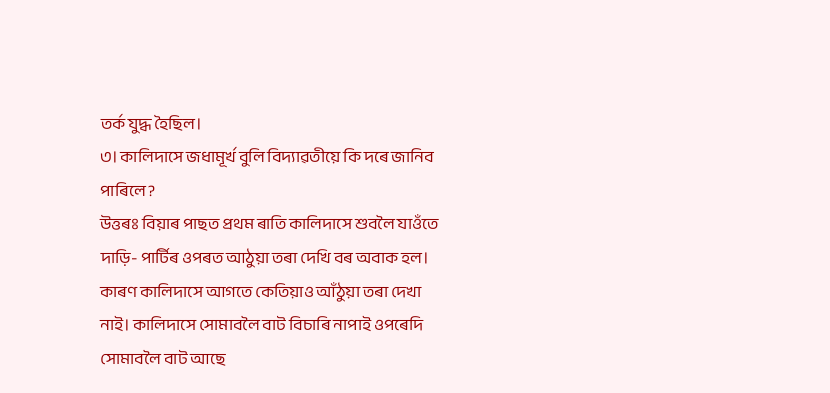তৰ্ক যুদ্ধ হৈছিল।
৩। কালিদাসে জধামূৰ্খ বুলি বিদ্যাৱতীয়ে কি দৰে জানিব পাৰিলে ?
উত্তৰঃ বিয়াৰ পাছত প্ৰথম ৰাতি কালিদাসে শুবলৈ যাওঁতে দাড়ি- পাৰ্টিৰ ওপৰত আঠুয়া তৰা দেখি বৰ অবাক হল। কাৰণ কালিদাসে আগতে কেতিয়াও আঁঠুয়া তৰা দেখা নাই। কালিদাসে সোমাবলৈ বাট বিচাৰি নাপাই ওপৰেদি সোমাবলৈ বাট আছে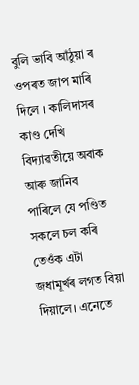বুলি ভাবি আঁঠুয়া ৰ ওপৰত জাপ মাৰি দিলে । কালিদাসৰ কাণ্ড দেখি বিদ্যাৱতীয়ে অবাক আৰু জানিব পাৰিলে যে পণ্ডিত সকলে চল কৰি তেওঁক এটা জধামূৰ্খৰ লগত বিয়া দিয়ালে। এনেতে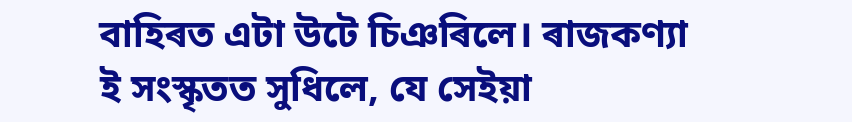বাহিৰত এটা উটে চিঞৰিলে। ৰাজকণ্যা ই সংস্কৃতত সুধিলে, যে সেইয়া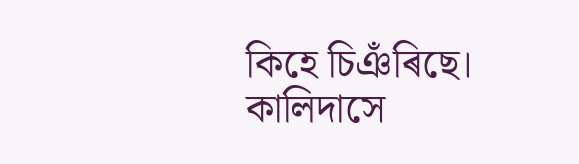কিহে চিঞঁৰিছে। কালিদাসে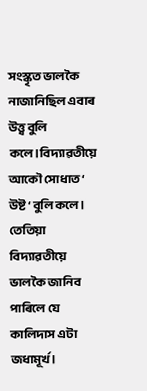সংস্কৃত ভালকৈ নাজানিছিল এবাৰ উত্ত্ব বুলি কলে।বিদ্যাৱতীয়ে আকৌ সোধাত ‘ উষ্ট ‘ বুলি কলে। তেতিয়া বিদ্যাৱতীয়ে ভালকৈ জানিব পাৰিলে যে কালিদাস এটা জধামূৰ্খ।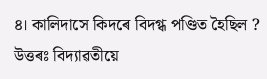৪। কালিদাসে কিদৰে বিদগ্ধ পণ্ডিত হৈছিল ?
উত্তৰঃ বিদ্যাৱতীয়ে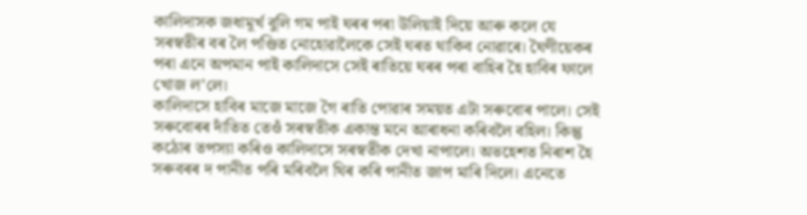কালিদাসক জধামূৰ্খ বুলি গম পাই ঘৰৰ পৰা উলিয়াই দিয়ে আৰু কলে যে সৰস্বতীৰ বৰ লৈ পণ্ডিত নোহোৱালৈকে সেই ঘৰত থাকিব নোৱাৰে। ঘৈণীয়েকৰ পৰা এনে অপমান পাই কালিদাসে সেই ৰাতিয়ে ঘৰৰ পৰা বাহিৰ হৈ হাবিৰ ফালে খোজ ল’লে।
কালিদাসে হাবিৰ মাজে মাজে গৈ ৰাতি পোৱাৰ সময়ত এটা সৰুবোৰ পালে। সেই সৰুবোৰৰ দাঁতিত তেওঁ সৰস্বতীক একান্ত মনে আৰাধনা কৰিবলৈ বহিল। কিন্তু কঠোৰ তপস্যা কৰিও কালিদাসে সৰস্বতীক দেখা নাপালে। অভহেশত নিৰাশ হৈ সৰুবৰৰ দ পানীত পৰি মৰিবলৈ থিৰ কৰি পানীত জাপ মাৰি দিলে। এনেতে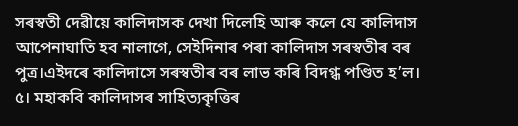সৰস্বতী দেৱীয়ে কালিদাসক দেখা দিলেহি আৰু কলে যে কালিদাস আপেনাঘাতি হব নালাগে, সেইদিনাৰ পৰা কালিদাস সৰস্বতীৰ বৰ পুত্ৰ।এইদৰে কালিদাসে সৰস্বতীৰ বৰ লাভ কৰি বিদগ্ধ পণ্ডিত হ’ল।
৫। মহাকবি কালিদাসৰ সাহিত্যকৃত্তিৰ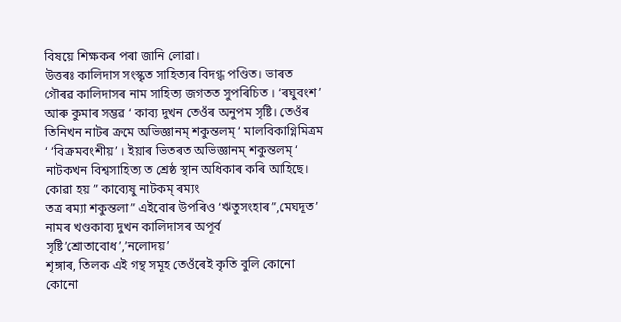বিষয়ে শিক্ষকৰ পৰা জানি লোৱা।
উত্তৰঃ কালিদাস সংস্কৃত সাহিত্যৰ বিদগ্ধ পণ্ডিত। ভাৰত গৌৰৱ কালিদাসৰ নাম সাহিত্য জগতত সুপৰিচিত । ‘ৰঘুবংশ’ আৰু কুমাৰ সম্ভৱ ‘ কাব্য দুখন তেওঁৰ অনুপম সৃষ্টি। তেওঁৰ তিনিখন নাটৰ ক্ৰমে অভিজ্ঞানম্ শকুন্তলম্ ‘ মালবিকাগ্নিমিত্ৰম ‘ ‘বিক্ৰমবংশীয়’ । ইয়াৰ ভিতৰত অভিজ্ঞানম্ শকুন্তলম্ ‘ নাটকখন বিশ্বসাহিত্য ত শ্ৰেষ্ঠ স্থান অধিকাৰ কৰি আহিছে। কোৱা হয় ” কাব্যেষু নাটকম্ ৰম্যং
তত্ৰ ৰম্যা শকুন্তলা” এইবোৰ উপৰিও ‘ঋতুসংহাৰ”,মেঘদূত’ নামৰ খণ্ডকাব্য দুখন কালিদাসৰ অপূৰ্ব সৃষ্টি’শ্ৰোতাবোধ’,’নলোদয়’
শৃঙ্গাৰ, তিলক এই গন্থ সমূহ তেওঁৰেই কৃতি বুলি কোনো কোনো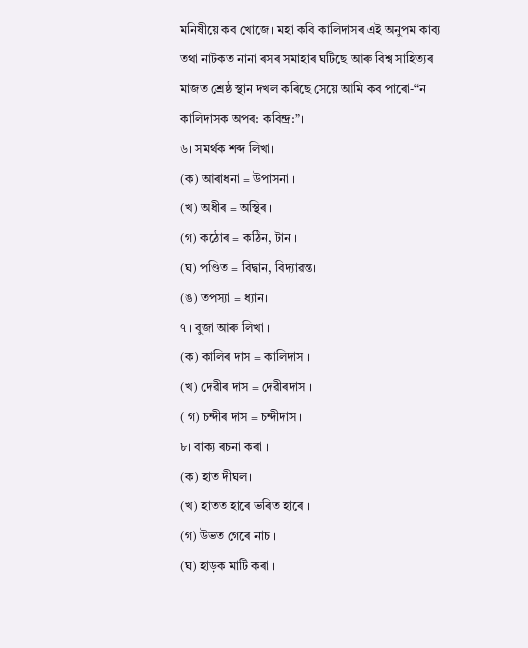মনিষীয়ে কব খোজে। মহা কবি কালিদাসৰ এই অনুপম কাব্য তথা নাটকত নানা ৰসৰ সমাহাৰ ঘটিছে আৰু বিশ্ব সাহিত্যৰ মাজত শ্ৰেষ্ঠ স্থান দখল কৰিছে সেয়ে আমি কব পাৰো-“ন কালিদাসক অপৰ: কবিন্দ্ৰ:”।
৬। সমৰ্থক শব্দ লিখা।
(ক) আৰাধনা = উপাসনা ।
(খ) অধীৰ = অস্থিৰ ।
(গ) কঠোৰ = কঠিন, টান ।
(ঘ) পণ্ডিত = বিদ্বান, বিদ্যাৱন্ত।
(ঙ) তপস্যা = ধ্যান।
৭ । বুজা আৰু লিখা ।
(ক) কালিৰ দাস = কালিদাস ।
(খ) দেৱীৰ দাস = দেৱীৰদাস ।
( গ) চন্দীৰ দাস = চন্দীদাস ।
৮। বাক্য ৰচনা কৰা ।
(ক) হাত দীঘল।
(খ) হাতত হাৰে ভৰিত হাৰে ।
(গ) উভত গেৰে নাচ ।
(ঘ) হাড়ক মাটি কৰা ।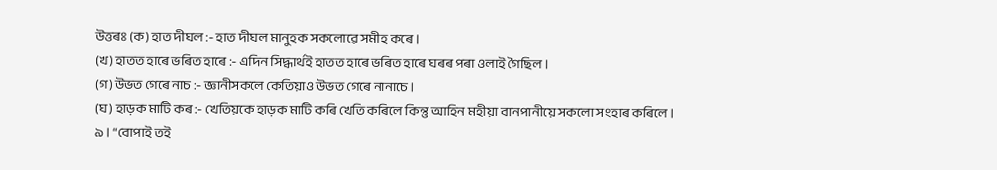উত্তৰঃ (ক) হাত দীঘল :- হাত দীঘল মানুহক সকলোৱে সমীহ কৰে ।
(খ) হাতত হাৰে ভৰিত হাৰে :- এদিন সিদ্ধাৰ্থই হাতত হাৰে ভৰিত হাৰে ঘৰৰ পৰা ওলাই গৈছিল।
(গ) উভত গেৰে নাচ :- জ্ঞানীসকলে কেতিয়াও উভত গেৰে নানাচে।
(ঘ) হাড়ক মাটি কৰ :- খেতিয়কে হাড়ক মাটি কৰি খেতি কৰিলে কিন্তু আহিন মহীয়া বানপানীয়ে সকলো সংহাৰ কৰিলে।
৯। “বোপাই তই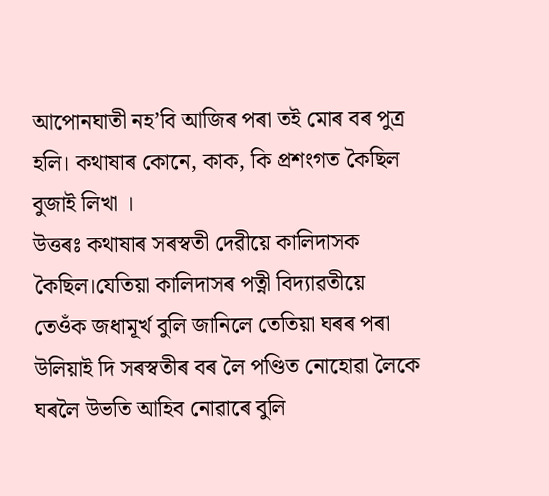আপোনঘাতী নহ’বি আজিৰ পৰা তই মোৰ বৰ পুত্ৰ হলি। কথাষাৰ কোনে, কাক, কি প্ৰশংগত কৈছিল বুজাই লিখা ।
উত্তৰঃ কথাষাৰ সৰস্বতী দেৱীয়ে কালিদাসক কৈছিল।যেতিয়া কালিদাসৰ পত্নী বিদ্যাৱতীয়ে তেওঁক জধামূৰ্খ বুলি জানিলে তেতিয়া ঘৰৰ পৰা উলিয়াই দি সৰস্বতীৰ বৰ লৈ পণ্ডিত নোহোৱা লৈকে ঘৰলৈ উভতি আহিব নোৱাৰে বুলি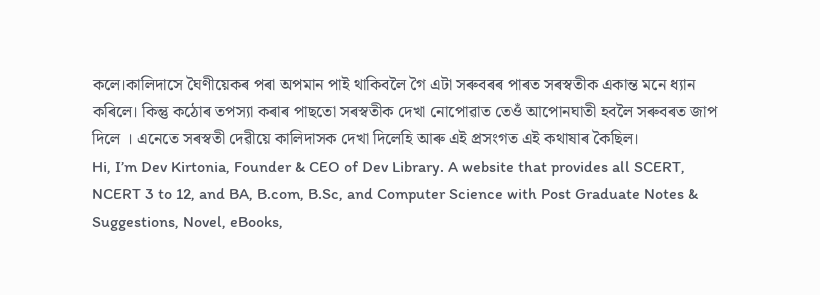কলে।কালিদাসে ঘৈণীয়েকৰ পৰা অপমান পাই থাকিবলৈ গৈ এটা সৰুবৰৰ পাৰত সৰস্বতীক একান্ত মনে ধ্যান কৰিলে। কিন্তু কঠোৰ তপস্যা কৰাৰ পাছতো সৰস্বতীক দেখা নোপোৱাত তেওঁ আপোনঘাতী হবলৈ সৰুবৰত জাপ দিলে । এনেতে সৰস্বতী দেৱীয়ে কালিদাসক দেখা দিলেহি আৰু এই প্ৰসংগত এই কথাষাৰ কৈছিল।
Hi, I’m Dev Kirtonia, Founder & CEO of Dev Library. A website that provides all SCERT, NCERT 3 to 12, and BA, B.com, B.Sc, and Computer Science with Post Graduate Notes & Suggestions, Novel, eBooks,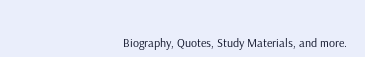Biography, Quotes, Study Materials, and more.